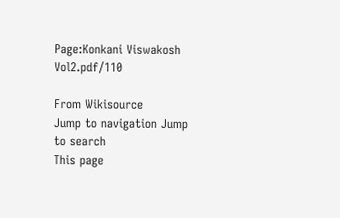Page:Konkani Viswakosh Vol2.pdf/110

From Wikisource
Jump to navigation Jump to search
This page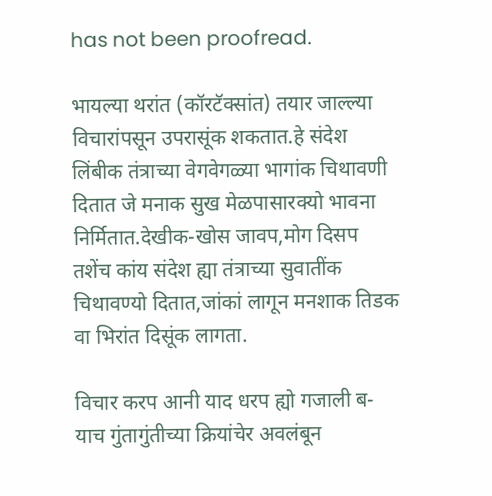has not been proofread.

भायल्या थरांत (कॉरटॅक्सांत) तयार जाल्ल्या विचारांपसून उपरासूंक शकतात.हे संदेश लिंबीक तंत्राच्या वेगवेगळ्या भागांक चिथावणी दितात जे मनाक सुख मेळपासारक्यो भावना निर्मितात.देखीक-खोस जावप,मोग दिसप तशेंच कांय संदेश ह्या तंत्राच्या सुवातींक चिथावण्यो दितात,जांकां लागून मनशाक तिडक वा भिरांत दिसूंक लागता.

विचार करप आनी याद धरप ह्यो गजाली ब-याच गुंतागुंतीच्या क्रियांचेर अवलंबून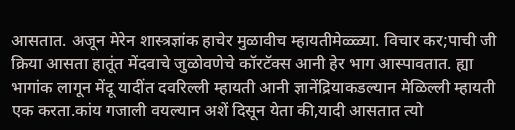आसतात. अजून मेरेन शास्त्रज्ञांक हाचेर मुळावीच म्हायतीमेळ्ळ्या. विचार कर;पाची जी क्रिया आसता हातूंत मेंदवाचे जुळोवणेचे कॉरटॅक्स आनी हेर भाग आस्पावतात. ह्या भागांक लागून मेंदू यादींत दवरिल्ली म्हायती आनी ज्ञानेंद्रियाकडल्यान मेळिल्ली म्हायती एक करता.कांय गजाली वयल्यान अशें दिसून येता की,यादी आसतात त्यो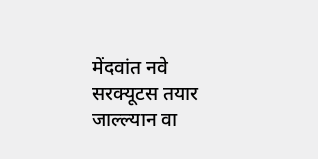मेंदवांत नवे सरक्यूटस तयार जाल्ल्यान वा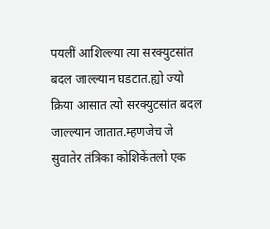पयलीं आशिल्ल्या त्या सरक्युटसांत बदल जाल्ल्यान घडटात.ह्यो ज्यो क्रिया आसात त्यो सरक्युटसांत बदल जाल्ल्यान जातात.म्हणजेच जे सुवातेर तंत्रिका कोशिकेंतलो एक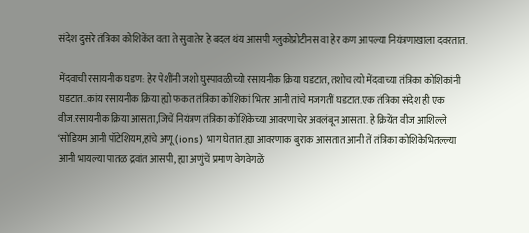संदेश दुसरे तंत्रिका कोशिकेंत वता ते सुवातेर हे बदल थंय आसपी ग्लुकोप्रोटीनस वा हेर कण आपल्या नियंत्रणाखाला दवरतात.

मेंदवाची रसायनीक घडण: हेर पेशींनी जशो घुस्पावळीच्यो रसायनीक क्रिया घडटात, तशोच त्यो मेंदवाच्या तंत्रिका कोशिकांनी घडटात..कांय रसायनीक क्रिया ह्यो फकत तंत्रिका कोशिकां भितर आनी तांचे मजगतीं घडटात.एक तंत्रिका संदेश ही एक वीज.रसायनीक क्रिया आसता,जिचें नियंत्रण तंत्रिका कोशिकेच्या आवरणाचेर अवलंबून आसता. हे क्रियेंत वीज आशिल्ले ‘सोडियम आनी पॉटेशियम,हांचे अणू (ions) भाग घेतात.ह्या आवरणाक बुराक आसतात आनी तें तंत्रिका कोशिकेभितल्ल्या आनी भायल्या पातळ द्रवांत आसपी, ह्या अणुंचें प्रमाण वेगवेगळें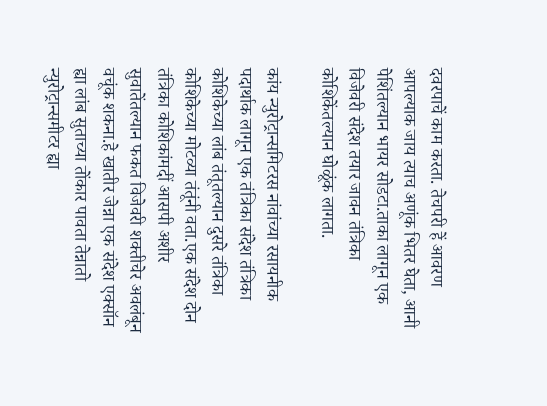दवरपाचें काम करता. तेचपरी हें आवरण आपल्याक जाय त्याच अणूंक भितर घेता, आनी पेशिंतल्यान भायर सोडटा.ताका लागून एक विजेवरी संदेश तयार जावन तंत्रिका कोशिकेंतल्यान घोळूंक लागता.

कांय न्युरोट्रान्समिटरस नांवांच्या रसायनीक पदार्थाक लागून एक तंत्रिका संदेश तंत्रिका कोशिकेच्या लांब तंतूतल्यान दुसरे तंत्रिका कोशिकेच्या मोटव्या तंतूंनी वता.एक संदेश दोन तंत्रिका कोशिकांमदीं आसपी अशीर सुवातेंतल्यान फकत विजेवरी शक्तीचेर अवलंबून वचूंक शकना.हे खातीर जेन्ना एक संदेश एक्सॉन ह्या लांब सुताच्या तोंकार पावता तेन्नातो न्युरोट्रान्समीटर ह्या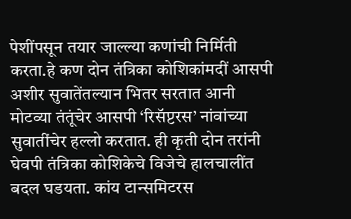पेशींपसून तयार जाल्ल्या कणांची निर्मिती करता.हे कण दोन तंत्रिका कोशिकांमदीं आसपी अशीर सुवातेंतल्यान भितर सरतात आनी मोटव्या तंतूंचेर आसपी ‘रिसॅप्टरस’ नांवांच्या सुवातींचेर हल्लो करतात. ही कृती दोन तरांनी घेवपी तंत्रिका कोशिकेचे विजेचे हालचालींत बदल घडयता. कांय टान्समिटरस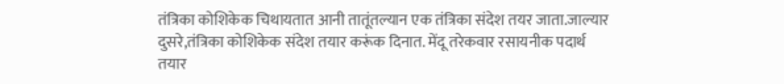तंत्रिका कोशिकेक चिथायतात आनी तातूंतल्यान एक तंत्रिका संदेश तयर जाता.जाल्यार दुसरे,तंत्रिका कोशिकेक संदेश तयार करूंक दिनात. मेंदू तरेकवार रसायनीक पदार्थ तयार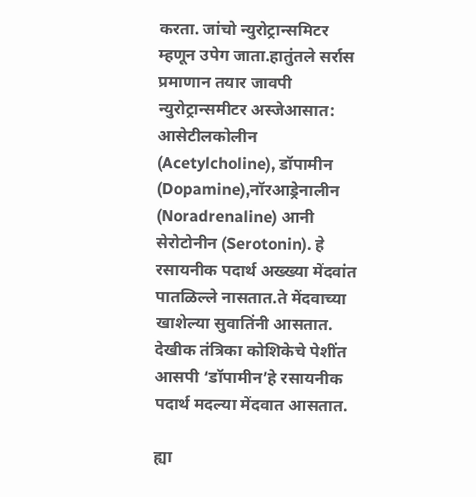करता. जांचो न्युरोट्रान्समिटर म्हणून उपेग जाता.हातुंतले सर्रास प्रमाणान तयार जावपी न्युरोट्रान्समीटर अस्जेआसात: आसेटीलकोलीन (Acetylcholine), डॉपामीन (Dopamine),नॉरआड्रेनालीन (Noradrenaline) आनी सेरोटोनीन (Serotonin). हे रसायनीक पदार्थ अख्ख्या मेंदवांत पातळिल्ले नासतात.ते मेंदवाच्या खाशेल्या सुवातिंनी आसतात. देखीक तंत्रिका कोशिकेचे पेशींत आसपी ‘डॉपामीन’हे रसायनीक पदार्थ मदल्या मेंदवात आसतात.

ह्या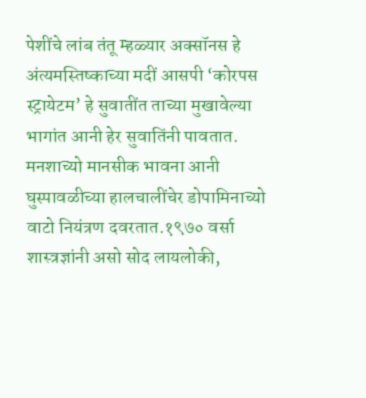पेशींचे लांब तंतू म्हळ्यार अक्सॉनस हे अंत्यमस्तिष्काच्या मदीं आसपी ‘कोरपस स्ट्रायेटम’ हे सुवातींत ताच्या मुखावेल्या भागांत आनी हेर सुवातिंनी पावतात. मनशाच्यो मानसीक भावना आनी घुस्पावळीच्या हालचालींचेर डोपामिनाच्यो वाटो नियंत्रण दवरतात.१९७० वर्सा शास्त्रज्ञांनी असो सोद लायलोकी,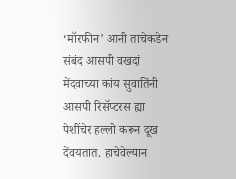‘मॉरफीन’ आनी ताचेकडेन संबंद आसपी वखदां मेंदवाच्या कांय सुवातिंनी आसपी रिसॅप्टरस ह्या पेशींचेर हल्लो करून दूख देंवयतात. हाचेवेल्यान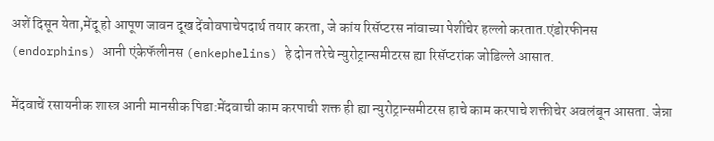अशें दिसून येता,मेंदू हो आपूण जावन दूख देंवोवपाचेपदार्थ तयार करता, जे कांय रिसॅप्टरस नांवाच्या पेशींचेर हल्लो करतात.एंडोरफीनस (endorphins) आनी एंकेफॅलीनस (enkephelins) हे दोन तरेचे न्युरोट्रान्समीटरस ह्या रिसॅप्टरांक जोडिल्ले आसात.

मेंदवाचें रसायनीक शास्त्र आनी मानसीक पिडा:मेंदवाची काम करपाची शक्त ही ह्या न्युरोट्रान्समीटरस हाचे काम करपाचे शक्तीचेर अवलंबून आसता. जेन्ना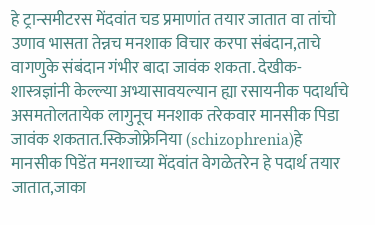हे ट्रान्समीटरस मेंदवांत चड प्रमाणांत तयार जातात वा तांचो उणाव भासता तेन्नच मनशाक विचार करपा संबंदान,ताचे वागणुके संबंदान गंभीर बादा जावंक शकता. देखीक- शास्त्रज्ञांनी केल्ल्या अभ्यासावयल्यान ह्या रसायनीक पदार्थाचे असमतोलतायेक लागुनूच मनशाक तरेकवार मानसीक पिडा जावंक शकतात.स्किजोफ्रेनिया (schizophrenia)हे मानसीक पिडेंत मनशाच्या मेंदवांत वेगळेतरेन हे पदार्थ तयार जातात,जाका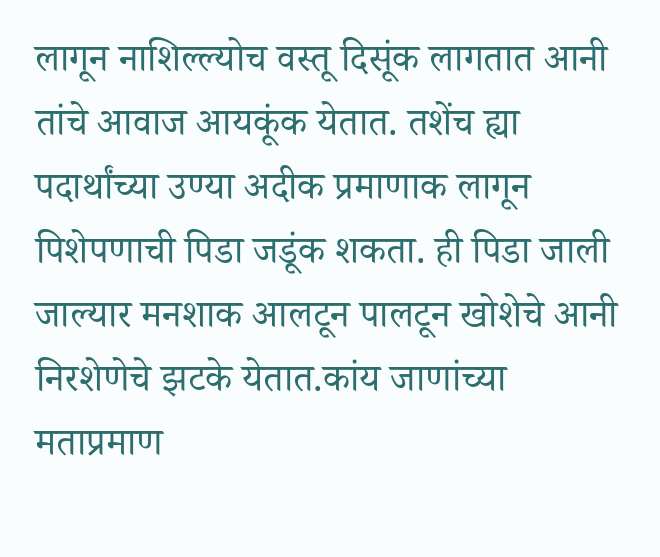लागून नाशिल्ल्योच वस्तू दिसूंक लागतात आनी तांचे आवाज आयकूंक येतात. तशेंच ह्या पदार्थांच्या उण्या अदीक प्रमाणाक लागून पिशेपणाची पिडा जडूंक शकता. ही पिडा जाली जाल्यार मनशाक आलटून पालटून खोशेचे आनी निरशेणेचे झटके येतात.कांय जाणांच्या मताप्रमाण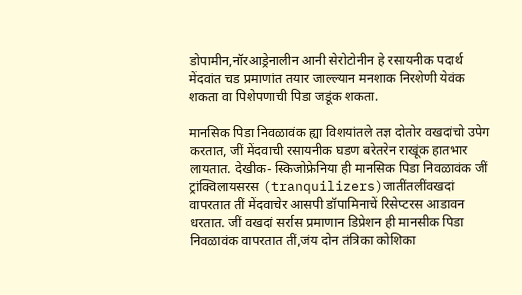डोपामीन,नॉरआड्रेनालीन आनी सेरोटोनीन हे रसायनीक पदार्थ मेंदवांत चड प्रमाणांत तयार जाल्ल्यान मनशाक निरशेणी येवंक शकता वा पिशेपणाची पिडा जडूंक शकता.

मानसिक पिडा निवळावंक ह्या विशयांतले तज्ञ दोतोर वखदांचो उपेग करतात, जीं मेंदवाची रसायनीक घडण बरेतरेन राखूंक हातभार लायतात. देखीक- स्किजोफ्रेनिया ही मानसिक पिडा निवळावंक जीं ट्रांक्विलायसरस (tranquilizers)जातींतलींवखदां वापरतात तीं मेंदवाचेर आसपी डॉपामिनाचें रिसेप्टरस आडावन धरतात. जीं वखदां सर्रास प्रमाणान डिप्रेशन ही मानसीक पिडा निवळावंक वापरतात तीं,जंय दोन तंत्रिका कोशिका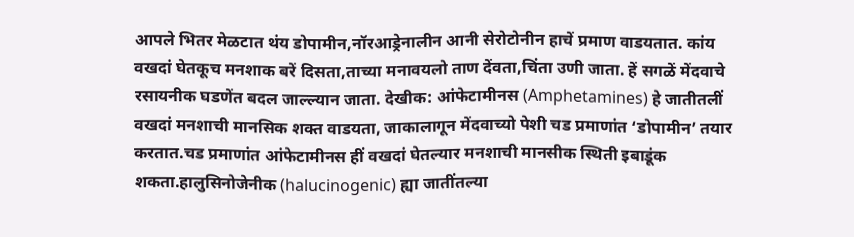आपले भितर मेळटात थंय डोपामीन,नॉरआड्रेनालीन आनी सेरोटोनीन हाचें प्रमाण वाडयतात. कांय वखदां घेतकूच मनशाक बरें दिसता,ताच्या मनावयलो ताण देंवता,चिंता उणी जाता. हें सगळें मेंदवाचे रसायनीक घडणेंत बदल जाल्ल्यान जाता. देखीक: आंफेटामीनस (Amphetamines) हे जातीतलीं वखदां मनशाची मानसिक शक्त वाडयता, जाकालागून मेंदवाच्यो पेशी चड प्रमाणांत ‘डोपामीन’ तयार करतात.चड प्रमाणांत आंफेटामीनस हीं वखदां घेतल्यार मनशाची मानसीक स्थिती इबाडूंक शकता.हालुसिनोजेनीक (halucinogenic) ह्या जातींतल्या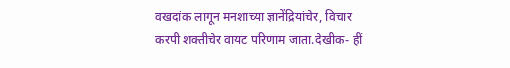वखदांक लागून मनशाच्या ज्ञानेंद्रियांचेर, विचार करपी शक्तीचेर वायट परिणाम जाता.देखीक- हीं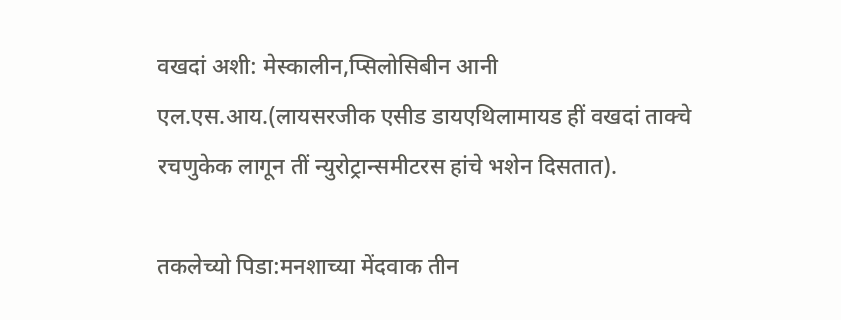वखदां अशी: मेस्कालीन,प्सिलोसिबीन आनी एल.एस.आय.(लायसरजीक एसीड डायएथिलामायड हीं वखदां ताक्चे रचणुकेक लागून तीं न्युरोट्रान्समीटरस हांचे भशेन दिसतात).

तकलेच्यो पिडा:मनशाच्या मेंदवाक तीन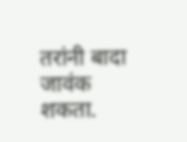तरांनी बादा जावंक शकता.